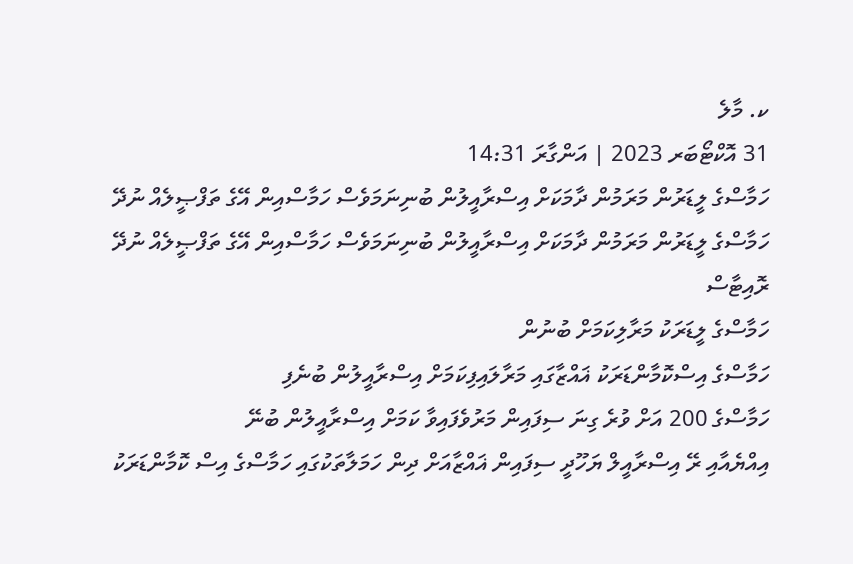ކ. މާލެ
31 އޮކްޓޯބަރ 2023 | އަންގާރަ 14:31
ހަމާސްގެ ލީޑަރުން މަރަމުން ދާމަކަށް އިސްރާއީލުން ބުނިނަމަވެސް ހަމާސްއިން އޭގެ ތަފްޞީލެއް ނުދޭ
ހަމާސްގެ ލީޑަރުން މަރަމުން ދާމަކަށް އިސްރާއީލުން ބުނިނަމަވެސް ހަމާސްއިން އޭގެ ތަފްޞީލެއް ނުދޭ
ރޮއިޓާސް
ހަމާސްގެ ލީޑަރަކު މަރާލިކަމަށް ބުނުން
ހަމާސްގެ އިސްކޮމާންޑަރަކު ޣައްޒާގައި މަރާލައިފިކަމަށް އިސްރާއީލުން ބުނެފި
ހަމާސްގެ 200 އަށް ވުރެ ގިނަ ސިފައިން މަރުވެފައިވާ ކަމަށް އިސްރާއީލުން ބުނޭ
އިއްޔެއާއި ރޭ އިސްރާއީލް ޔަހޫދީ ސިފައިން ޣައްޒާއަށް ދިން ހަމަލާތަކުގައި ހަމާސްގެ އިސް ކޮމާންޑަރަކު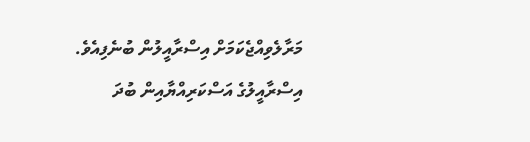މަރާލެވިއްޖެކަމަށް އިސްރާއީލުން ބުނެފިއެވެ.
އިސްރާއީލުގެ އަސްކަރިއްޔާއިން ބުދަ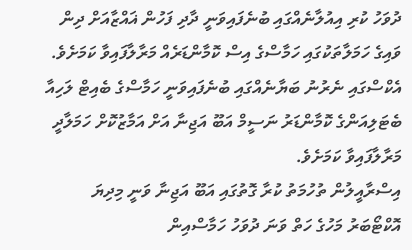ދުވަހު ކުރި އިއުލާނެއްގައި ބުނެފައިވަނީ ދާދި ފަހުން ޣައްޒާއަށް ދިން ވައިގެ ހަމަލާތަކުގައި ހަމާސްގެ އިސް ކޮމާންޑަރެއް މަރާލާފައިވާ ކަމަށެވެ. އެކްސްގައި ނެރުނު ބަޔާނެއްގައި ބުނެފައިވަނީ ހަމާސްގެ ބެއިޓް ލަހިއާ ބެޓަލިއަންގެ ކޮމާންޑަރު ނަސީމް އަބޫ އަޖިނާ އަށް އަމާޒުކޮށް ހަމަލާދީ މަރާލާފައިވާ ކަމަށެވެ.
އިސްރާއީލުން ތުހުމަތު ކުރާ ގޮތުގައި އަބޫ އަޖިނާ ވަނީ މިދިޔަ އޮކްޓޯބަރު މަހުގެ ހަތް ވަނަ ދުވަހު ހަމާސްއިން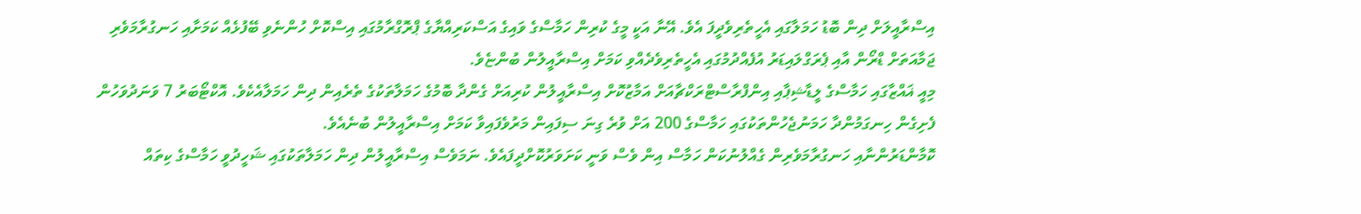އިސްރާއީލަށް ދިން ބޮޑު ހަމަލާގައި އެހީތެރިވެދީފަ އެވެ. އޭނާ އަކީ މީގެ ކުރިން ހަމާސްގެ ވައިގެ އަސްކަރިއްޔާގެ ޕްރޮގްރާމުގައި އިސްކޮށް ހުންނެވި ބޭފުޅެއް ކަމަށާއި ހަނގުރާމަވެރި ޖަމާއަތަށް ޑްރޯން އާއި ޕެރަގްލައިޑަރު އުފެއްދުމުގައި އެހީތެރިވެދެއްވި ކަމަށް އިސްރާއީލުން ބުންޏެވެ.
މިއީ ޣައްޒާގައި ހަމާސްގެ ލީޑާޝިޕާއި އިންފްރާސްޓްރަކްޗާއަށް އަމާޒުކޮށް އިސްރާއީލުން ކުރިއަށް ގެންދާ ބޮމުގެ ހަމަލާތަކުގެ ތެރެއިން ދިން ހަމަލާއެކެވެ. އޮކްޓޯބަރު 7 ވަނަދުވަހުން ފެށިގެން ހިނގަމުންދާ ހަމަނުޖެހުންތަކުގައި ހަމާސްގެ 200 އަށް ވުރެ ގިނަ ސިފައިން މަރުވެފައިވާ ކަމަށް އިސްރާއީލުން ބުނެއެވެ.
ކޮމާންޑަރުންނާއި ހަނގުރާމަވެރިން ގެއްލުނުކަން ހަމާސް އިން ވެސް ވަނީ ކަށަވަރުކޮށްދީފައެވެ. ނަމަވެސް އިސްރާއީލުން ދިން ހަމަލާތަކުގައި ޝަހީދުވީ ހަމާސްގެ ކިތައް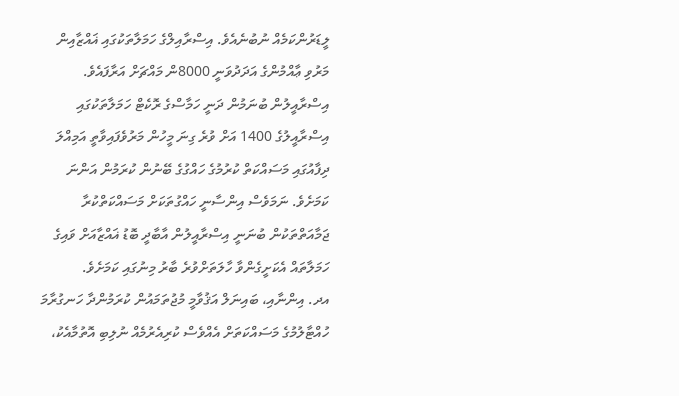ލީޑަރުންކަމެއް ނުބުނެއެވެ. އިސްރާއިލްގެ ހަމަލާތަކުގައި ޣައްޒާއިން މަރުވި ޢާއްމުންގެ އަދަދުވަނީ 8000ން މައްޗަށް އަރާފައެވެ.
އިސްރާއީލުން ބުނަމުން ދަނީ ހަމާސްގެ ރޮކެޓް ހަމަލާތަކުގައި އިސްރާއީލުގެ 1400 އަށް ވުރެ ގިނަ މީހުން މަރުވެފައިވާތީ އަމިއްލަ ދިފާއުގައި މަސައްކަތް ކުރުމުގެ ހައްގުގެ ބޭނުން ކުރަމުން އަންނަ ކަމަށެވެ. ނަމަވެސް އިންސާނީ ހައްގުތަކަށް މަސައްކަތްކުރާ ޖަމާއަތްތަކުން ބުނަނީ އިސްރާއީލުން އާބާދީ ބޮޑު ޣައްޒާއަށް ވައިގެ ހަމަލާތައް އެކަށީގެންވާ ހާލަތަށްވުރެ ބާރު މިނުގައި ކަމަށެވެ.
އދ. އިންނާއި، ބައިނަލް އަޤުވާމީ މުޖުތަމައުން ކުރަމުންދާ ހަނގުރާމަ ހުއްޓާލުމުގެ މަސައްކަތަށް އެއްވެސް ކުރިއެރުމެއް ނުލިބި އޮތުމާއެކު،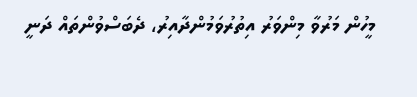މީހުން މަރުވާ މިންވަރު އިތުރުވަމުންދާއިރު، ދެބަސްވުންތައް ދަނީ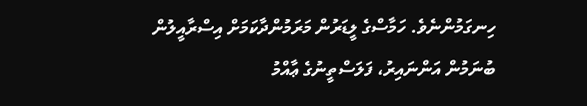ހިނގަމުންނެވެ. ހަމާސްގެ ލީޑަރުން މަރަމުންދާކަމަށް އިސްރާއީލުން ބުނަމުން އަންނައިރު، ފަލަސްތީނުގެ ޢާއްމު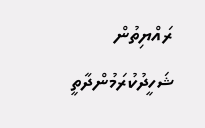ރައްޔިތުން ޝަހީދުކުރަމުންދާތީ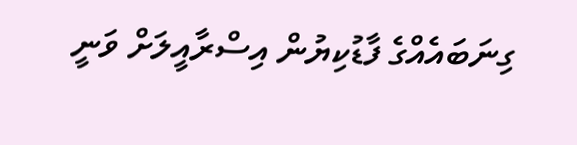ގިނަބައެއްގެ ފާޑުކިޔުން އިސްރާއީލަށް ވަނީ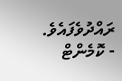ރައްދުވެފައެވެ.
- ކޮމެންޓް